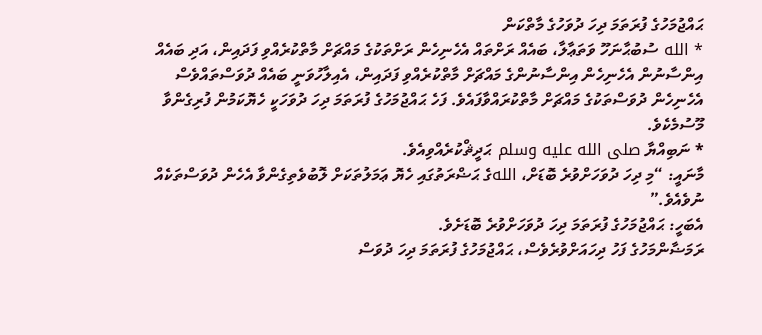ޙައްޖުމަހުގެ ފުރަތަމަ ދިހަ ދުވަހުގެ މާތްކަން
* الله ސުބުޙާނަހޫ ވަތަޢާލާ، ބައެއް ރަށްތައް އެހެނިހެން ރަށްތަކުގެ މައްޗަށް މާތްކުރެއްވި ފަދައިން، އަދި ބައެއް އިންސާނުން އެހެނިހެން އިންސާނުންގެ މައްޗަށް މާތްކުރެއްވި ފަދައިން، އެއިލާހުވަނީ ބައެއް ދުވަސްތައްވެސް އެހެނިހެން ދުވަސްތަކުގެ މައްޗަށް މާތްކުރައްވާފައެވެ. ފަހެ ޙައްޖުމަހުގެ ފުރަތަމަ ދިހަ ދުވަހަކީ ހެޔޮކަމުން ފުރިގެންވާ މޫސުމެކެވެ.
* ނަބިއްޔާ صلى الله عليه وسلم ޙަދީޘްކުރެއްވިއެވެ.
މާނައީ: “މި ދިހަ ދުވަހަށްވުރެ ބޮޑަށް، اللهގެ ޙަޟްރަތުގައި ހެޔޮ ޢަމަލުތަކަށް ލޮބުވެތިގެންވާ އެހެން ދުވަސްތަކެއް ނުވެއެވެ.”
އެބަހީ: ޙައްޖުމަހުގެ ފުރަތަމަ ދިހަ ދުވަހަށްވުރެ ބޮޑަށެވެ.
ރަމަޟާންމަހުގެ ފަހު ދިހައަށްވުރެވެސް، ޙައްޖުމަހުގެ ފުރަތަމަ ދިހަ ދުވަސް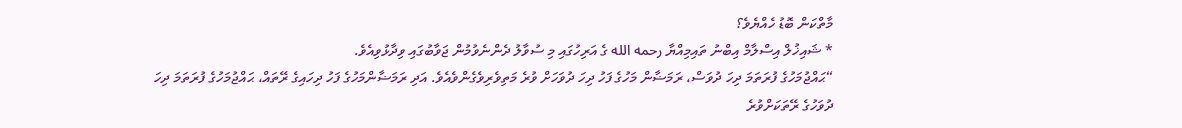މާތްކަން ބޮޑު ހެއްޔެވެ؟
* ޝައިޚުލް އިސްލާމް އިބްނު ތައިމިއްޔާ رحمه الله ގެ އަރިހުގައި މި ސުވާލު ދެންނެވުމުން ޖަވާބުގައި ވިދާޅުވިއެވެ.
“ޙައްޖުމަހުގެ ފުރަތަމަ ދިހަ ދުވަސް، ރަމަޟާން މަހުގެ ފަހު ދިހަ ދުވަހަށް ވުރެ މަތިވެރިވެގެންވެއެވެ. އަދި ރަމަޟާންމަހުގެ ފަހު ދިހައިގެ ރޭތައް، ޙައްޖުމަހުގެ ފުރަތަމަ ދިހަ ދުވަހުގެ ރޭތަކަށްވުރެ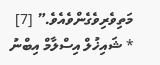މަތިވެރިވެގެންވެއެވެ.” [7]
* ޝައިޚުލް އިސްލާމް އިބްނު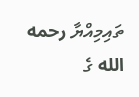ތައިމިއްޔާ رحمه الله ގެ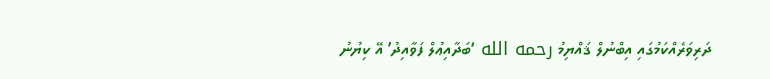ދަރިވަރެއްކަމުގައި އިބްނުލް ޤައްޔިމު رحمه الله ‘ބަދާއިޢުލް ފަވާއިދު’ އޭ ކިޔުނު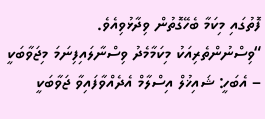ފޮތުގައި މިކަމާ ބެހޭގޮތުން ވިދާޅުވިއެވެ.
“ވިސްނުންތެރިއަކު މިކަމާމެދު ވިސްނާލައިފިނަމަ މިޖަވާބަކީ – އެބަހީ: ޝައިޚުލް އިސްލާމް އެދެއްވާފައިވާ ޖަވާބަކީ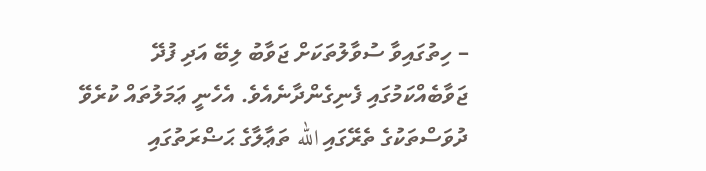– ހިތުގައިވާ ސުވާލުތަކަށް ޖަވާބު ލިބޭ އަދި ފުދޭ ޖަވާބެއްކަމުގައި ފެނިގެންދާނެއެވެ. އެހެނީ ޢަމަލުތައް ކުރެވޭ ދުވަސްތަކުގެ ތެރޭގައި الله ތަޢާލާގެ ޙަޟްރަތުގައި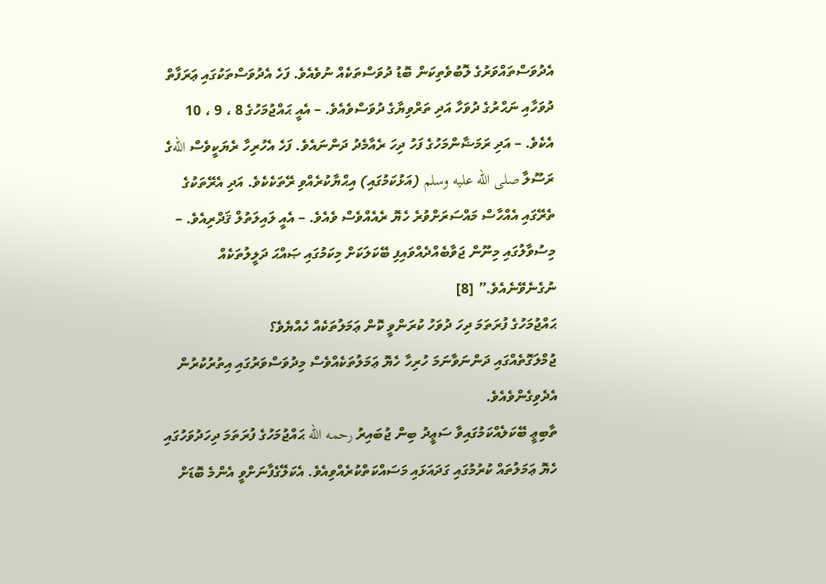އެދުވަސްތައްވަރުގެ ލޮބުވެތިކަން ބޮޑު ދުވަސްތަކެއް ނުވެއެވެ. ފަހެ އެދުވަސްތަކުގައި ޢަރަފާތް ދުވަހާއި ނަޙްރުގެ ދުވަހާ އަދި ތަރްވިޔާގެ ދުވަސްވެއެވެ. – އެއީ ޙައްޖުމަހުގެ 8 ، 9 ، 10 އެކެވެ. – އަދި ރަމަޟާންމަހުގެ ފަހު ދިހަ ރެއާމެދު ދަންނައެވެ. ފަހެ އެހުރިހާ ރެޔަކީވެސް اللهގެ ރަސޫލާ صلى الله عليه وسلم (އަޅުކަމުގައި) އިޙްޔާކުރެއްވި ރޭތަކެކެވެ. އަދި އެރޭތަކުގެ ތެރޭގައި އެއްހާސް މައްސަރަށްވުރެ ހެޔޮ ރެއެއްވެސް ވެއެވެ. – އެއީ ލައިލަތުލް ޤަދްރިއެވެ. – މިސުވާލުގައި މިނޫން ޖަވާބެއްދެއްވައިފި ބޭކަލަކަށް މިކަމުގައި ޞައްޙަ ދަލީލުތަކެއް ނުގެނެވޭނެއެވެ.” [8]
ޙައްޖުމަހުގެ ފުރަތަމަ ދިހަ ދުވަހު ކުރަންވީ ކޮން ޢަމަލުތަކެއް ހެއްޔެވެ؟
ޖުމްލަގޮތެއްގައި ދަންނަވާނަމަ ހުރިހާ ހެޔޮ ޢަމަލުތަކެއްވެސް މިދުވަސްވަރުގައި އިތުރުކުރުން އެދެވިގެންވެއެވެ.
ތާބިޢީ ބޭކަލެއްކަމުގައިވާ ސަޢީދު ބިން ޖުބައިރު رحمه الله ޙައްޖުމަހުގެ ފުރަތަމަ ދިހަދުވަހުގައި ހެޔޮ ޢަމަލުތައް ކުރުމުގައި ގަދައަޅައި މަސައްކަތްކުރެއްވިއެވެ. އެކަލޭގެފާނަށްވީ އެންމެ ބޮޑަށް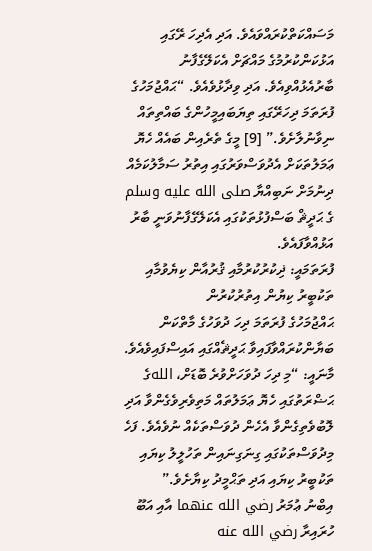މަސައްކަތްކުރައްވައެވެ. އަދި އެދިހަ ރޭގައި އަޅުކަންކުރުމުގެ މައްޗަށް އެކަލޭގެފާނު ބާރުއެޅުއްވިއެވެ. އަދި ވިދާޅުވެއެވެ. “ޙައްޖުމަހުގެ ފުރަތަމަ ދިހަރޭގައި ތިޔަބައިމީހުންގެ ބައްތިތައް ނިވާނުލާށެވެ.” [9] މީގެ ތެރެއިން ބައެއް ހެޔޮ ޢަމަލުތަކަށް އެދުވަސްވަރުގައި އިތުރު ސަމާލުކަމެއް ދިނުމަށް ނަބިއްޔާ صلى الله عليه وسلم ގެ ޙަދީޘް ބަސްފުޅުތަކުގައި އެކަލޭގެފާނުވަނީ ބާރު އަޅުއްވާފައެވެ.
ފުރަތަމައީ: ޛިކުރުކުރުމާއި ޤުރުއާން ކިޔެވުމާއި ތަކުބީރު ކިޔުން އިތުރުކުރުން
ޙައްޖުމަހުގެ ފުރަތަމަ ދިހަ ދުވަހުގެ މާތްކަން ބަޔާންކުރައްވާފައިވާ ޙަދީޘެއްގައި އައިސްފައިވެއެވެ.
މާނައީ: “މި ދިހަ ދުވަހަށްވުރެ ބޮޑަށް، اللهގެ ޙަޟްރަތުގައި ހެޔޮ ޢަމަލުތައް މަތިވެރިވެގެންވާ އަދި ލޮބުވެތިގެންވާ އެހެން ދުވަސްތަކެއް ނުވެއެވެ. ފަހެ މިދުވަސްތަކުގައި ގިނަގިނައިން ތަހުލީލު ކިޔައި ތަކުބީރު ކިޔައި އަދި ތަޙްމީދު ކިޔާށެވެ.”
އިބްނު ޢުމަރު رضي الله عنهما އާއި އަބޫ ހުރައިރާ رضي الله عنه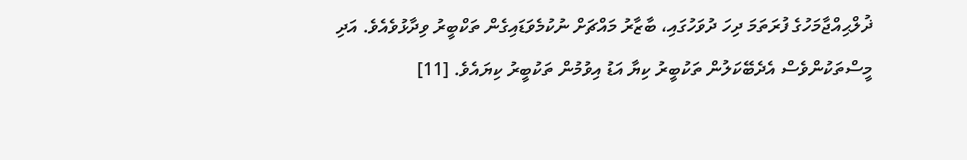ޛުލްޙިއްޖާމަހުގެ ފުރަތަމަ ދިހަ ދުވަހުގައި، ބާޒާރު މައްޗަށް ނުކުމެވަޑައިގެން ތަކްބީރު ވިދާޅުވެއެވެ. އަދި މީސްތަކުންވެސް އެދެބޭކަލުން ތަކުބީރު ކިޔާ އަޑު އިވުމުން ތަކުބީރު ކިޔައެވެ. [11]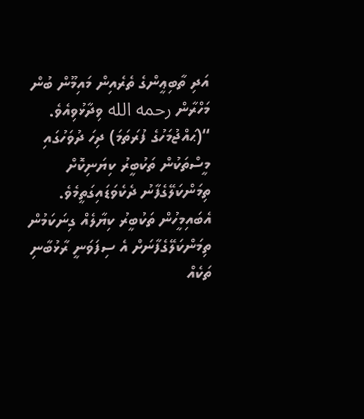އަދި ތާބިޢީންގެ ތެރެއިން މައިމޫން ބުން މަހްރާން رحمه الله ވިދާޅުވިއެވެ. “(ޙައްޖުމަހުގެ ފުރަތަމަ) ދިހަ ދުވަހުގައި މީސްތަކުން ތަކުބީރު ކިޔަނިކޮށް ތިމަންކަލޭގެފާނު ދެކެވަޑައިގަތީމެވެ. އެބައިމީހުން ތަކުބީރު ކިޔާލެއް ގިނަކަމުން ތިމަންކަލޭގެފާނަށް އެ ސިފަވަނީ ރާޅުބާނި ތަކެއް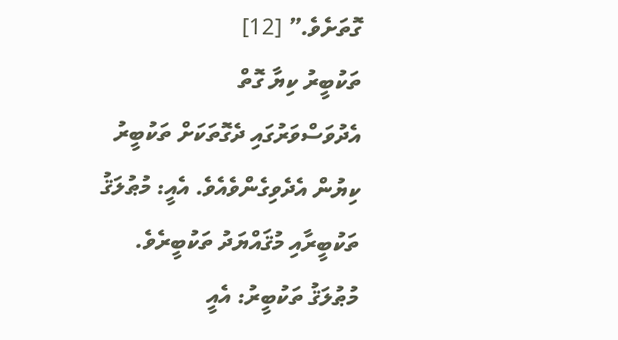ގޮތަށެވެ.” [12]
ތަކުބީރު ކިޔާ ގޮތް
އެދުވަސްވަރުގައި ދެގޮތަކަށް ތަކުބީރު ކިޔުން އެދެވިގެންވެއެވެ. އެއީ: މުޠުލަޤު ތަކުބީރާއި މުޤައްޔަދު ތަކުބީރެވެ.
މުޠުލަޤު ތަކުބީރު: އެއީ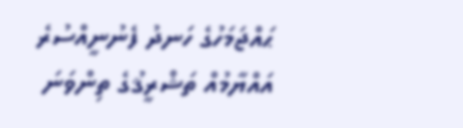ޙައްޖަމަހުގެ ހަނދު ފެނުނީއްސުރެ އައްޔާމުއް ތަޝްރީޤުގެ ތިންވަނަ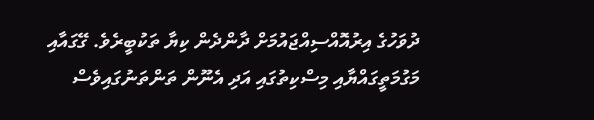ދުވަހުގެ އިރުއޮއްސިއްޖައުމަށް ދާންދެން ކިޔާ ތަކުބީރެވެ. ގޭގައާއި މަގުމަތީގައްޔާއި މިސްކިތުގައި އަދި އެނޫން ތަންތަނުގައިވެސް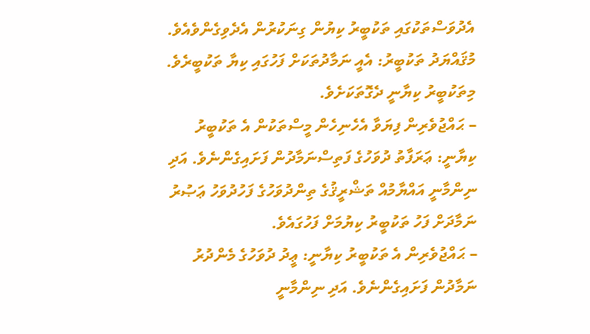އެދުވަސްތަކުގައި ތަކުބީރު ކިޔުން ގިނަކުރުން އެދެވިގެންވެއެވެ.
މުޤައްޔަދު ތަކުބީރު: އެއީ ނަމާދުތަކަށް ފަހުގައި ކިޔާ ތަކުބީރެވެ. މިތަކުބީރު ކިޔާނީ ދެގޮތަކަށެވެ.
– ޙައްޖުވެރިން ފިޔަވާ އެހެނިހެން މީސްތަކުން އެ ތަކުބީރު ކިޔާނީ: ޢަރަފާތު ދުވަހުގެ ފަތިސްނަމާދުން ފަށައިގެންނެވެ. އަދި ނިންމާނީ އައްޔާމުއް ތަޝްރީޤުގެ ތިންދުވަހުގެ ފަހުދުވަހު ޢަޞުރު ނަމާދަށް ފަހު ތަކުބީރު ކިޔުމަށް ފަހުގައެވެ.
– ޙައްޖުވެރިން އެ ތަކުބީރު ކިޔާނީ: ޢީދު ދުވަހުގެ މެންދުރު ނަމާދުން ފަށައިގެންނެވެ. އަދި ނިންމާނީ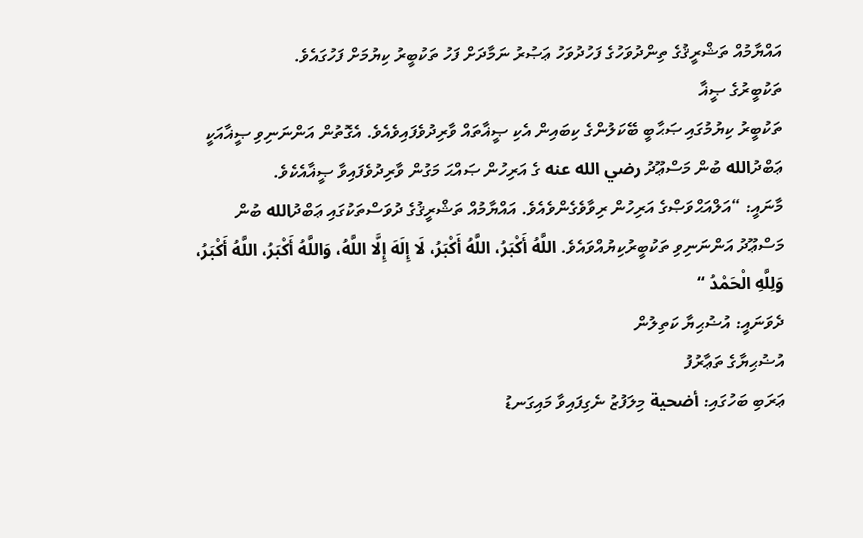އައްޔާމުއް ތަޝްރީޤުގެ ތިންދުވަހުގެ ފަހުދުވަހު ޢަޞުރު ނަމާދަށް ފަހު ތަކުބީރު ކިޔުމަށް ފަހުގައެވެ.
ތަކުބީރުގެ ޞީޣާ
ތަކުބީރު ކިޔުމުގައި ޞަޙާބީ ބޭކަލުންގެ ކިބައިން އެކި ޞީޣާތައް ވާރިދުވެފައިވެއެވެ. އެގޮތުން އަންނަނިވި ޞީޣާއަކީ ޢަބްދުالله ބުން މަސްޢޫދު رضي الله عنه ގެ އަރިހުން ޞައްޙަ މަގުން ވާރިދުވެފައިވާ ޞީޣާއެކެވެ.
މާނައީ: “އަލްއަޙްވަޞްގެ އަރިހުން ރިވާވެގެންވެއެވެ. އައްޔާމުއް ތަޝްރީޤުގެ ދުވަސްތަކުގައި ޢަބްދުالله ބުން މަސްޢޫދު އަންނަނިވި ތަކުބީރުކިޔުއްވައެވެ. اللَّهُ أَكْبَرُ، اللَّهُ أَكْبَرُ، لَا إِلَهَ إِلَّا اللَّهُ، وَاللَّهُ أَكْبَرُ، اللَّهُ أَكْبَرُ، وَلِلَّهِ الْحَمْدُ “
ދެވަނައީ: އުޟުޙިޔާ ކަތިލުން
އުޟުޙިޔާގެ ތަޢާރުފު
ޢަރަބި ބަހުގައި: أضحية މިލަފުޒު ނެގިފައިވާ މައިގަނޑު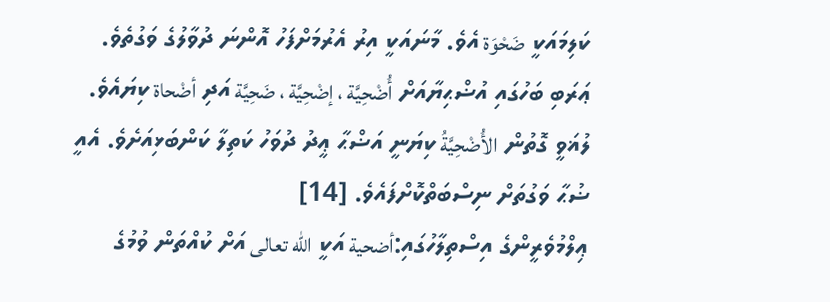ކަލިމައަކީ ضَحْوَة އެވެ. މާނައަކީ އިރު އެރުމަށްފަހު އޮންނަ ދުވާލުގެ ވަގުތެވެ.
ޢަރަބި ބަހުގައި އުޟްޙިޔާއަށް أُضْحِيَّة ، إضْحِيَّة ، ضَحِيَّة އަދި أضْحاة ކިޔައެވެ. ލުޣަވީ ގޮތުން الأُضْحِيَّةُ ކިޔަނީ އަޟްޙާ ޢީދު ދުވަހު ކަތިލާ ކަންބަޅިއަށެވެ. އެއީ ޟުޙާ ވަގުތަށް ނިސްބަތްކޮށްފައެވެ. [14]
ޢިލްމުވެރީންގެ އިސްތިލާހުގައި:أضحية އަކީ الله تعالى އަށް ކުއްތަން ވުމުގެ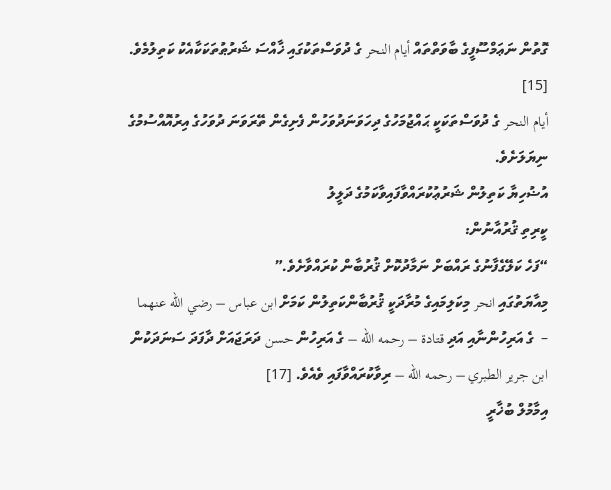ގޮތުން ނަޢަމްސޫފީގެ ބާވަތްތައް أيام النحر ގެ ދުވަސްތަކުގައި ޚާއްސަ ޝަރުޠުތަކަކާއެކު ކަތިލުމެވެ. [15]
أيام النحر ގެ ދުވަސްތަކަކީ ޙައްޖުމަހުގެ ދިހަވަނަދުވަހުން ފެށިގެން ތޭރަވަނަ ދުވަހުގެ އިރުއޮއްސުމުގެ ނިޔަލަށެވެ.
އުޟުހިޔާ ކަތިލުން ޝަރުޢުކުރައްވާފައިވާކަމުގެ ދަލީލު
ކީރިތި ޤުރުއާނުން:
“ފަހެ ކަލޭގެފާނުގެ ރައްބަށް ނަމާދުކޮށް ޤުރުބާން ކުރައްވާށެވެ.”
މިއާޔަތުގައި انحر މިކަލިމައިގެ މުރާދަކީ ޤުރުބާންކަތިލުން ކަމަށް ابن عباس – رضي الله عنهما –  ގެ އަރިހުންނާއި އަދި قتادة – رحمه الله – ގެ އަރިހުން حسن ދަރަޖައަށް ދާފަދަ ސަނަދަކުން ابن جرير الطبري – رحمه الله – ރިވާކުރައްވާފައި ވެއެވެ. [17]
އިމާމުލް ބުޚާރީ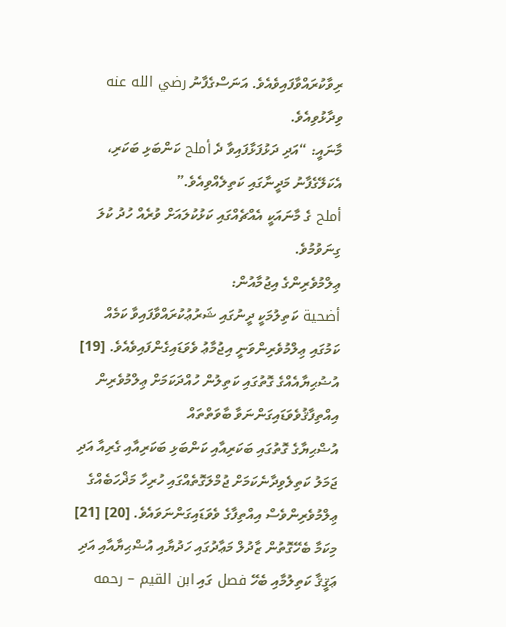ރިވާކުރައްވާފައިވެއެވެ. އަނަސްގެފާނު رضي الله عنه  ވިދާޅުވިއެވެ.
މާނައީ: “އަދި ދަޅުފަޅާފައިވާ ދެ أملح ކަންބަޅި ބަކަރި، އެކަލޭގެފާނު މަދީނާގައި ކަތިލެއްވިއެވެ.”
أملح ގެ މާނައަކީ އެއްޗެއްގައި ކަޅުކުލައަށް ވުރެއް ހުދު ކުލަ ގިނަވުމުވެ.
ޢިލްމުވެރިންގެ އިޖުމާއުން:
أضحية ކަތިލުމަކީ ދީނުގައި ޝަރުޢުކުރައްވާފައިވާ ކަމެއް ކަމުގައި ޢިލްމުވެރިންވަނީ އިޖުމާޢު ވެވަޑައިގެންފައިވެއެވެ. [19]
އުޟުޙިޔާއެއްގެ ގޮތުގައި ކަތިލުން ހުއްދަކަމަށް ޢިލްމުވެރިން އިއްތިފާޤުވެވަޑައިގަންނަވާ ބާވަތްތައް
އުޟްޙިޔާގެ ގޮތުގައި ބަކަރިއާއި ކަންބަޅި ބަކަރިއާއި ގެރިއާ އަދި ޖަމަލު ކަތިލެވިދާނެކަމަށް ޖުމްލަގޮތެއްގައި ހުރިހާ މަޛްހަބެއްގެ ޢިލްމުވެރިންވެސް އިއްތިފާގެ ވެވަޑައިގަންނަވައެވެ. [20] [21]
މިކަމާ ބެހޭގޮތުން ޒާދުލް މަޢާދުގައި ހަދުޔާއި އުޟްޙިޔާއާއި އަދި ޢަޤީޤާ ކަތިލުމާއި ބެހޭ فصل ގައި ابن القيم – رحمه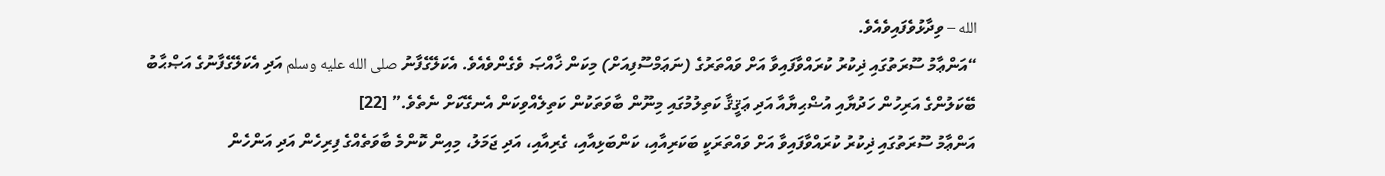الله – ވިދާޅުވެފައިވެއެވެ.
“އަންޢާމު ސޫރަތުގައި ޛިކުރު ކުރައްވާފައިވާ އަށް ވައްތަރުގެ (ނަޢަމްސޫފިއަށް) މިކަން ޚާއްޞަ ވެގެންވެއެވެ. އެކަލޭގެފާނު صلى الله عليه وسلم އަދި އެކަލޭގެފާނުގެ އަޞްޙާބު ބޭކަލުންގެ އަރިހުން ހަދުޔާއި އުޟްޙިޔާއާ އަދި ޢަޤީޤާ ކަތިލުމުގައި މިނޫން ބާވަތަކުން ކަތިލެއްވިކަން އެނގޭކަށް ނެތެވެ.” [22]
އަންޢާމު ސޫރަތުގައި ޛިކުރު ކުރައްވާފައިވާ އަށް ވައްތަރަކީ ބަކަރިއާއި، ކަންބަޅިއާއި، ގެރިއާއި، އަދި ޖަމަލު، މިއިން ކޮންމެ ބާވަތެއްގެ ފިރިހެން އަދި އަންހެން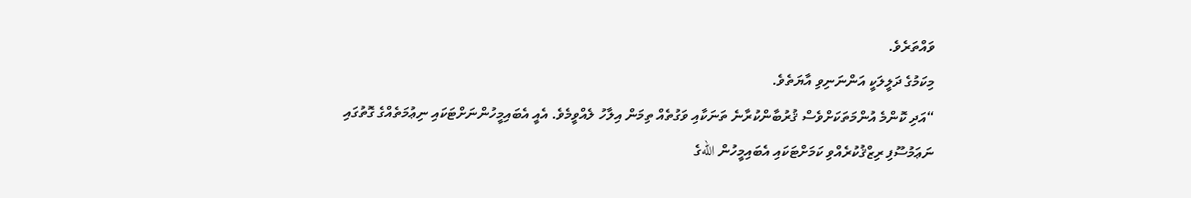ވައްތަރެވެ.
މިކަމުގެ ދަލީލަކީ އަންނަނިވި އާޔަތެވެ.
“އަދި ކޮންމެ އުންމަތަކަށްވެސް ޤުރުބާންކުރާނެ ތަނަކާއި ވަގުތެއް ތިމަން އިލާހު ލެއްވީމެވެ. އެއީ އެބައިމީހުންނަށްޓަކައި ނިޢުމަތެއްގެ ގޮތުގައި ނަޢަމުސޫފި ރިޒްޤުކުރެއްވި ކަމަށްޓަކައި އެބައިމީހުން اللهގެ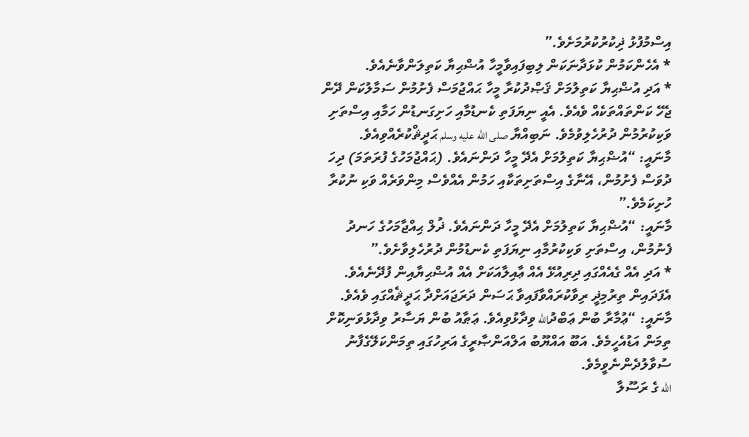އިސްމުފުޅު ޛިކުރުކުރުމަށެވެ.”
* އެހެންކަމުން ކުޅަދާނަކަން ލިބިފައިވާމީހާ އުޟްޙިޔާ ކަތިލަންވާނެއެވެ.
* އަދި އުޟްޙިޔާ ކަތިލުމަށް ޤަޞްދުކުރާ މީހާ ޙައްޖުމަސް ފެށުމުން ސަމާލުކަން ދޭން ޖެހޭ ކަންތައްތަކެއް ވެއެވެ. އެއީ ނިޔަފަތި ކެނޑުމާއި ހަށިގަނޑުން ހަމާއި އިސްތަށި ވަކިކުރުމުން ދުރުހެލިވުމެވެ. ނަބިއްޔާ صلى الله عليه وسلم ޙަދީޘްކުރެއްވިއެވެ.
މާނައީ: “އުޟްޙިޔާ ކަތިލުމަށް އެދޭ މީހާ ދަންނައެވެ. (ޙައްޖުމަހުގެ ފުރަތަމަ) ދިހަ ދުވަސް ފެށުމުން، އޭނާގެ އިސްތަށިތަކާއި ހަމުން އެއްވެސް މިންވަރެއް ވަކި ނުކުރާ ހުށިކަމެވެ.”
މާނައީ: “އުޟްޙިޔާ ކަތިލުމަށް އެދޭ މީހާ ދަންނައެވެ. ޛުލް ޙިއްޖާމަހުގެ ހަނދު ފެނުމުން، އިސްތަށި ވަކިކުރުމާއި ނިޔަފަތި ކެނޑުމުން ދުރުހެލިވާށެވެ.”
* އަދި އެއް ގެއެއްގައި ދިރިއުޅޭ އެއް ޢާއިލާއަކަށް އެއް އުޟްޙިޔާއިން ފުދޭނެއެވެ. އެފަދައިން ތިރުމިޛީ ރިވާކުރައްވާފައިވާ ޙަސަން ދަރަޖައަށްދާ ޙަދީޘެއްގައި ވެއެވެ.
މާނައީ: “ޢުމާރާ ބުން ޢަބްދުالله ވިދާޅުވިއެވެ. ޢަޠާއު ބުން ޔަސާރު ވިދާޅުވަނިކޮށް ތިމަން އަޑުއެހީމެވެ. އަބޫ އައްޔޫބު އަލްއަންޞާރީގެ އަރިހުގައި ތިމަންކަލޭގެފާނު ސުވާލުދެންނެވީމެވެ.
الله ގެ ރަސޫލާ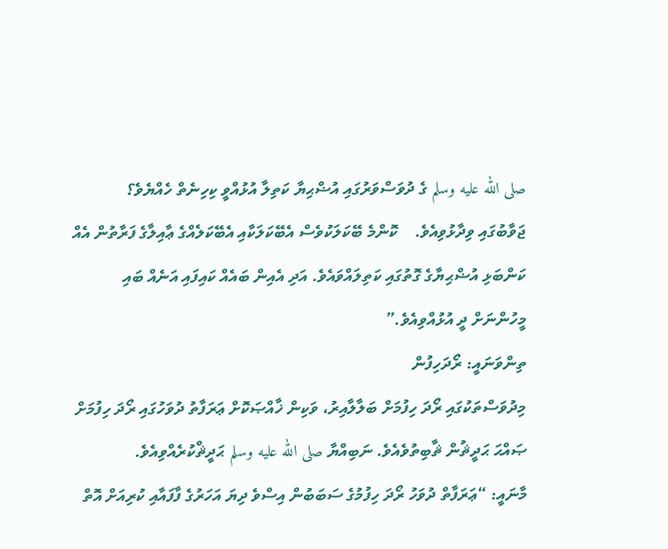صلى الله عليه وسلم ގެ ދުވަސްވަރުގައި އުޟްޙިޔާ ކަތިލާ އުޅުއްވީ ކިހިނެތް ހެއްޔެވެ؟
ޖަވާބުގައި ވިދާޅުވިއެވެ.    ކޮންމެ ބޭކަލަކުވެސް އެބޭކަލަކާއި އެބޭކަލެއްގެ ޢާއިލާގެ ފަރާތުން އެއް ކަންބަޅި އުޟްޙިޔާގެ ގޮތުގައި ކަތިލައްވައެވެ. އަދި އެއިން ބައެއް ކައިފައި އަނެއް ބައި މީހުންނަށް ދީ އުޅުއްވިއެވެ.”
ތިންވަނައީ: ރޯދަހިފުން
މިދުވަސްތަކުގައި ރޯދަ ހިފުމަށް ބަލާލާއިރު، ވަކިން ޚާއްޞަކޮށް ޢަރަފާތު ދުވަހުގައި ރޯދަ ހިފުމަށް ޞައްޙަ ޙަދީޘުން ޘާބިތުވެއެވެ. ނަބިއްޔާ صلى الله عليه وسلم ޙަދީޘްކުރެއްވިއެވެ.
މާނައީ: “ޢަރަފާތް ދުވަހު ރޯދަ ހިފުމުގެ ސަބަބުން އިސްވެ ދިޔަ އަހަރުގެ ފާފައާއި ކުރިއަށް އޮތް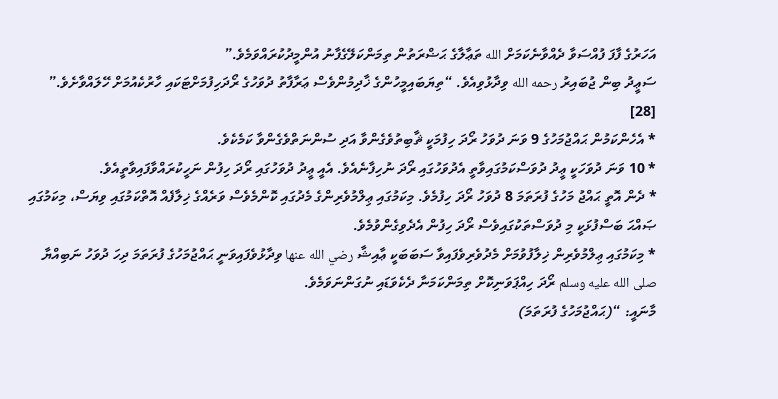އަހަރުގެ ފާފަ ފުއްސަވާ ދެއްވާނެކަމަށް الله ތަޢާލާގެ ޙަޟްރަތުން ތިމަންކަލޭގެފާނު އުންމީދުކުރައްވަމެވެ.”
ސަޢީދު ބިން ޖުބައިރު رحمه الله ވިދާޅުވިއެވެ. “ތިޔަބައިމީހުންގެ ޚާދިމުންވެސް ޢަރާފާތު ދުވަހުގެ ރޯދަހިފުމަށްޓަކައި ހާރުކެއުމަށް ހޭލައްވާށެވެ.” [28]
* އެހެންކަމުން ޙައްޖުމަހުގެ 9 ވަނަ ދުވަހު ރޯދަ ހިފުމަކީ ޘާބިތުވެގެންވާ އަދި ސުންނަތްވެގެންވާ ކަމެކެވެ.
* 10 ވަނަ ދުވަހަކީ ޢީދު ދުވަސްކަމުގައިވާތީ އެދުވަހުގައި ރޯދަ ނުހިފާނެއެވެ. އެއީ ޢީދު ދުވަހުގައި ރޯދަ ހިފުން ނަހީކުރައްވާފައިވާތީއެވެ.
* ދެން އޮތީ ޙައްޖު މަހުގެ ފުރަތަމަ 8 ދުވަހު ރޯދަ ހިފުމެވެ. މިކަމުގައި ޢިލްމުވެރިންގެ މެދުގައި ކޮންމެވެސް ވަރެއްގެ ޚިލާފެއް އޮތްކަމުގައި ވިޔަސް، މިކަމުގައި ޞައްޙަ ބަސްފުޅަކީ މި ދުވަސްތަކުގައިވެސް ރޯދަ ހިފުން އެދެވިގެންވުމެވެ.
* މިކަމުގައި ޢިލްމުވެރިން ޚިލާފުވުމަށް މެދުވެރިވެފައިވާ ސަބަބަކީ ޢާއިޝާ رضي الله عنها ވިދާޅުވެފައިވަނީ ޙައްޖުމަހުގެ ފުރަތަމަ ދިހަ ދުވަހު ނަބިއްޔާ صلى الله عليه وسلم ރޯދަ ހިއްޕަވަނިކޮށް ތިމަންކަމަނާ ދެކެވަޑައި ނުގަންނަވަމެވެ.
މާނައީ: “(ޙައްޖުމަހުގެ ފުރަތަމަ)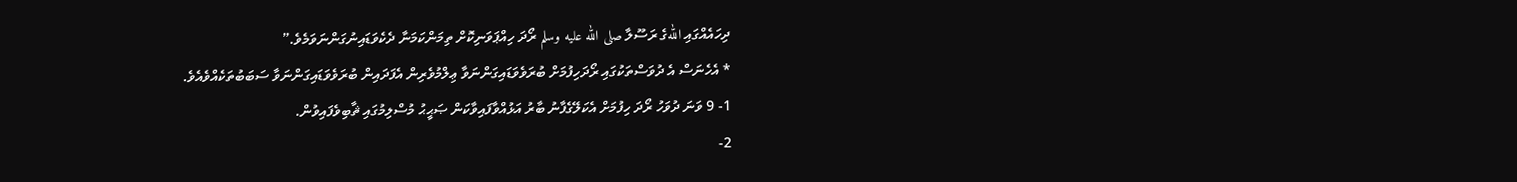ދިހައެއްގައި اللهގެ ރަސޫލާ صلى الله عليه وسلم ރޯދަ ހިއްޕަވަނިކޮށް ތިމަންކަމަނާ ދެކެވަޑައިނުގަންނަވަމެވެ.”
* އެހެނަސް އެ ދުވަސްތަކުގައި ރޯދަހިފުމަށް ބުރަވެވަޑައިގަންނަވާ ޢިލްމުވެރިން އެފަދައިން ބުރަވެވަޑައިގަންނަވާ ސަބަބުތަކެއްވެއެވެ.
1- 9 ވަނަ ދުވަހު ރޯދަ ހިފުމަށް އެކަލޭގެފާނު ބާރު އަޅުއްވާފައިވާކަން ޞަޙީޙު މުސްލިމުގައި ޘާބިވެފައިވުން.
2-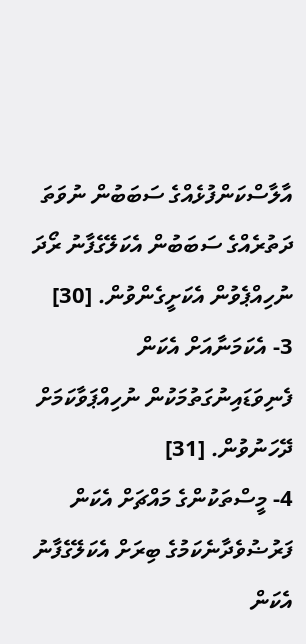އާލާސްކަންފުޅެއްގެ ސަބަބުން ނުވަތަ ދަތުރެއްގެ ސަބަބުން އެކަލޭގެފާނު ރޯދަ ނުހިއްޕެވުން އެކަށީގެންވުން. [30]
3- އެކަމަނާއަށް އެކަން ފެނިވަޑައިނުގަތުމަކުން ނުހިއްޕަވާކަމަށް ދޭހަނުވުން. [31]
4- މީސްތަކުންގެ މައްޗަށް އެކަން ފަރުޟުވެދާނެކަމުގެ ބިރަށް އެކަލޭގެފާނު އެކަން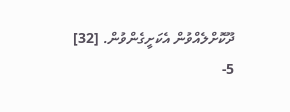ދޫކޮށްލެއްވުން އެކަށީގެންވުން. [32]
5-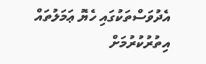އެދުވަސްތަކުގައި ހެޔޮ ޢަމަލުތައް އިތުރުކުރުމަށް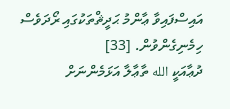އައިސްފައިވާ ޢާންމު ޙަދީޘްތަކުގައި ރޯދަވެސް ހިމެނިގެންވުން. [33]
ދުޢާއަކީ الله ތާޢާލާ އަޅަމެންނަށް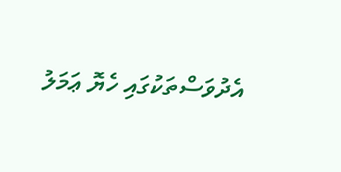އެދުވަސްތަކުގައި ހެޔޮ ޢަމަލު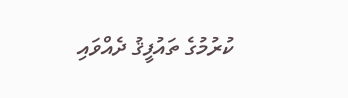ކުރުމުގެ ތައުފީޤު ދެއްވައި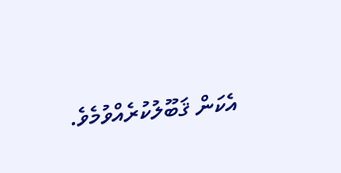އެކަން ޤަބޫލުކުރެއްވުމެވެ.